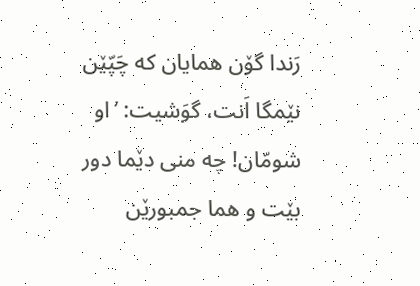رَندا گۆن همایان که چَپّێن نێمگا اَنت، گوَشیت: ’او شومّان! چه منی دێما دور بێت و هما جمبورێن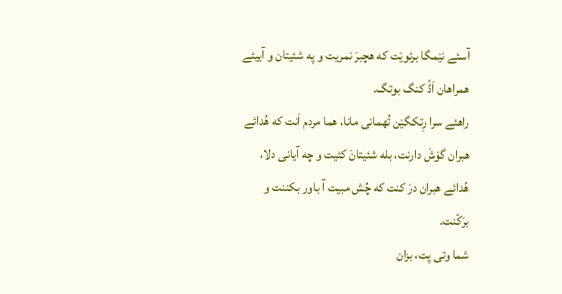آسئے نێمگا برئوێت که هچبرَ نمریت و په شئیتان و آییئے همراهان اَڈّ کنگ بوتگ.
راهئے سرا رِتکگێن تُهمانی مانا، هما مردم اَنت که هُدائے هبران گۆشَ دارنت، بله شئیتانَ کئیت و چه آیانی دلا، هُدائے هبران درَ کنت که چُش مبیت آ باور بکننت و برَکّنت.
شما وتی پت، بزان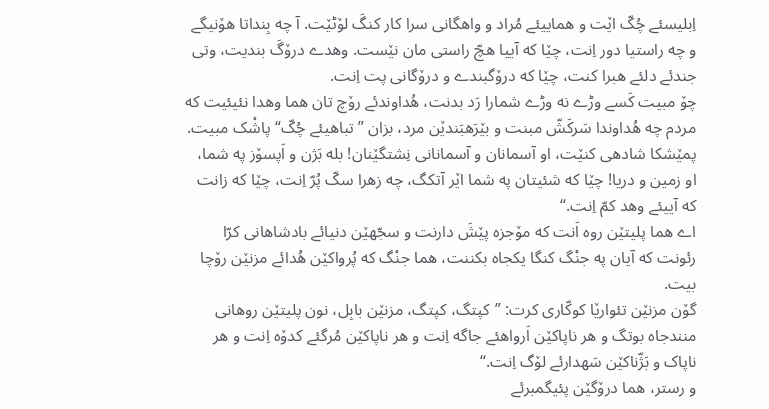اِبلیسئے چُکّ اێت و هماییئے مُراد و واهگانی سرا کار کنگَ لۆٹێت. آ چه بِنداتا هۆنیگے و چه راستیا دور اِنت، چێا که آییا هچّ راستی مان نێست. وهدے درۆگَ بندیت، وتی جندئے دلئے هبرا کنت، چێا که درۆگبندے و درۆگانی پت اِنت.
چۆ مبیت کَسے وڑے نه وڑے شمارا رَد بدنت، هُداوندئے رۆچ تان هما وهدا نئیئیت که مردم چه هُداوندا سَرکَشّ مبنت و بێرَهبَندێن مرد، بزان ”تباهیئے چُکّ“ پاشْک مبیت.
پمێشکا شادهی کنێت، او آسمانان و آسمانانی نِشتگێنان! بله بَژن و اَپسۆز په شما، او زمین و دریا! چێا که شئیتان په شما اێر آتکگ، چه زهرا سکّ پُرّ اِنت، چێا که زانت که آییئے وهد کمّ اِنت.“
اے هما پلیتێن روه اَنت که مۆجزه پێشَ دارنت و سجّهێن دنیائے بادشاهانی کرّا رئونت که آیان په جنْگ کنگا یکجاه بکننت، هما جنْگ که پُرواکێن هُدائے مزنێن رۆچا بیت.
گۆن مزنێن تئوارێا کوکّاری کرت: ”کپتگ، کپتگ، مزنێن بابِل، نون پلیتێن روهانی منندجاه بوتگ و هر ناپاکێن اَرواهئے جاگه اِنت و هر ناپاکێن مُرگئے کدۆه اِنت و هر ناپاک و بَژّناکێن سَهدارئے لۆگ اِنت.“
و رستر، هما درۆگێن پئیگمبرئے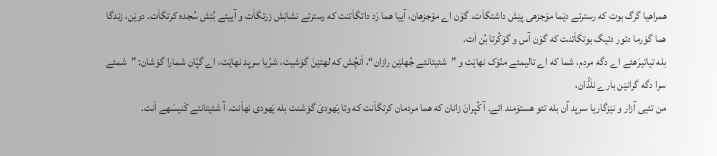همراهیا گرگ بوت که رسترئے دێما مۆجزهی پێش داشتگاَت. گۆن اے مۆجزهان، آییا هما رَد داتگاَتنت که رسترئے نشانِش زرتگاَت و آییئے بُتِش سُجده کرتگاَت. دوێن، زندگا هما گوَرما دئور دئیگ بوتگاَتنت که گۆن آس و گۆکُرتا بُن اَت.
بله تیاتیرَهئے اے دگه مردم، شما که اے تالیمئے منّۆک نهاێت و ”شئیتانئے جُهلێن رازان“، اَنچُش که لهتێنَ گوَشیت، شرّیا سرپد نهاێت، اے گپّان شمارا گوَشان: ”شمئے سرا دگه گرانێن بارے نلَڈّان،
من تئیی آزار و نێزگاریا سرپد آن بله تئو هستۆمند ائے. آ کُپرانَ زانان که هما مردمان کرتگاَنت که وتا یَهودیَ گوَشنت بله یَهودی نهاَنت. آ شئیتانئے کَنیسَهے اَنت.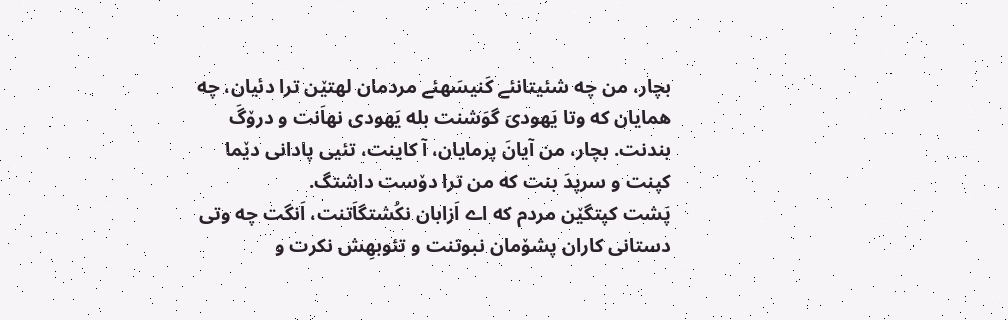بچار، من چه شئیتانئے کَنیسَهئے مردمان لهتێن ترا دئیان، چه همایان که وتا یَهودیَ گوَشنت بله یَهودی نهاَنت و درۆگَ بندنت. بچار، من آیانَ پرمایان، آ کاینت، تئیی پادانی دێما کپنت و سرپدَ بنت که من ترا دۆست داشتگ.
پَشت کپتگێن مردم که اے اَزابان نکُشتگاَتنت، اَنگت چه وتی دستانی کاران پشۆمان نبوتنت و تئوبهِش نکرت و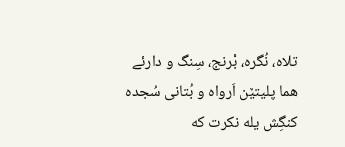تلاه، نُگره، بْرنج، سِنگ و دارئے هما پلیتێن اَرواه و بُتانی سُجده کنگِش یله نکرت که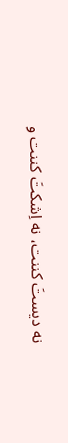نه دیستَ کننت، نه اِشکتَ کننت و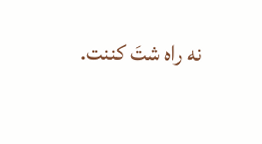نه راه شتَ کننت.